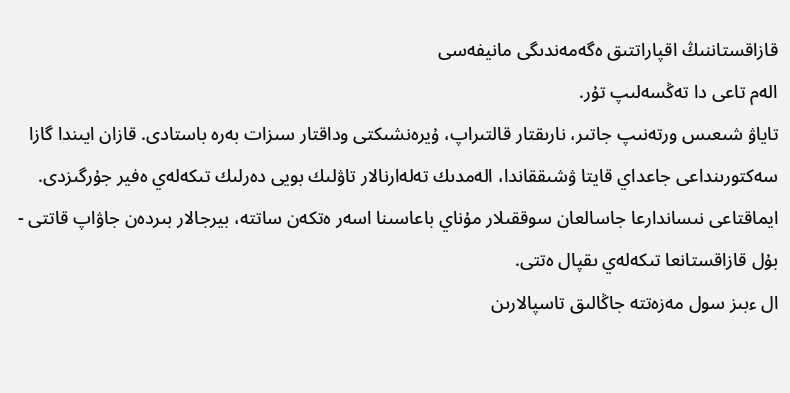قازاقستاننىڭ اقپاراتتىق ەگەمەندىگى مانيفەسى
الەم تاعى دا تەڭسەلىپ تۇر.
تاياۋ شىعىس ورتەنىپ جاتىر، نارىقتار قالتىراپ، ۇيرەنشىكتى وداقتار سىزات بەرە باستادى. قازان ايىندا گازا سەكتورىنداعى جاعداي قايتا ۋشىققاندا، الەمدىك تەلەارنالار تاۋلىك بويى دەرلىك تىكەلەي ەفير جۇرگىزدى. ايماقتاعى نىساندارعا جاسالعان سوققىلار مۇناي باعاسىنا اسەر ەتكەن ساتتە، بيرجالار بىردەن جاۋاپ قاتتى - بۇل قازاقستانعا تىكەلەي ىقپال ەتتى.
ال ءبىز سول مەزەتتە جاڭالىق تاسپالارىن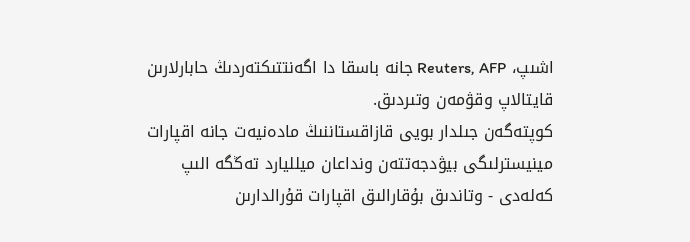اشىپ، Reuters, AFP جانە باسقا دا اگەنتتىكتەردىڭ حابارلارىن قايتالاپ وقۋمەن وتىردىق.
كوپتەگەن جىلدار بويى قازاقستاننىڭ مادەنيەت جانە اقپارات مينيسترلىگى بيۋدجەتتەن ونداعان ميلليارد تەڭگە الىپ كەلەدى - وتاندىق بۇقارالىق اقپارات قۇرالدارىن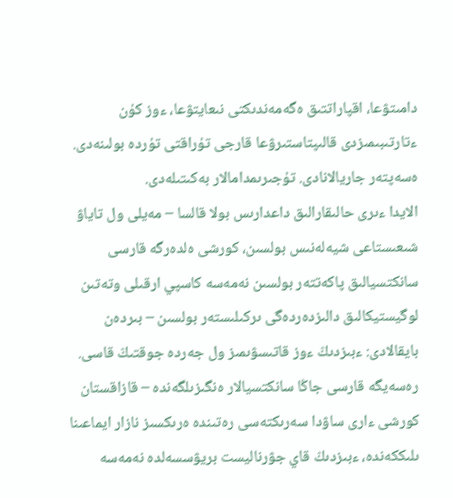دامىتۋعا، اقپاراتتىق ەگەمەندىكتى نىعايتۋعا، ءوز كۇن ءتارتىبىمىزدى قالىپتاستىرۋعا قارجى تۇراقتى تۇردە بولىنەدى. ەسەپتەر جاريالانادى. تۇجىرىمدامالار بەكىتىلەدى.
الايدا ءىرى حالىقارالىق داعدارىس بولا قالسا – مەيلى ول تاياۋ شىعىستاعى شيەلەنىس بولسىن، كورشى ەلدەرگە قارسى سانكتسيالىق پاكەتتەر بولسىن نەمەسە كاسپي ارقىلى وتەتىن لوگيستيكالىق دالىزدەردەگى ىركىلىستەر بولسىن – بىردەن بايقالادى: ءبىزدىڭ ءوز قاتىسۋىمىز ول جەردە جوقتىڭ قاسى.
رەسەيگە قارسى جاڭا سانكتسيالار ەنگىزىلگەندە – قازاقستان كورشى ءارى ساۋدا سەرىكتەسى رەتىندە ەرىكسىز نازار ايماعىنا ىلىككەندە، ءبىزدىڭ قاي جۋرناليست بريۋسسەلدە نەمەسە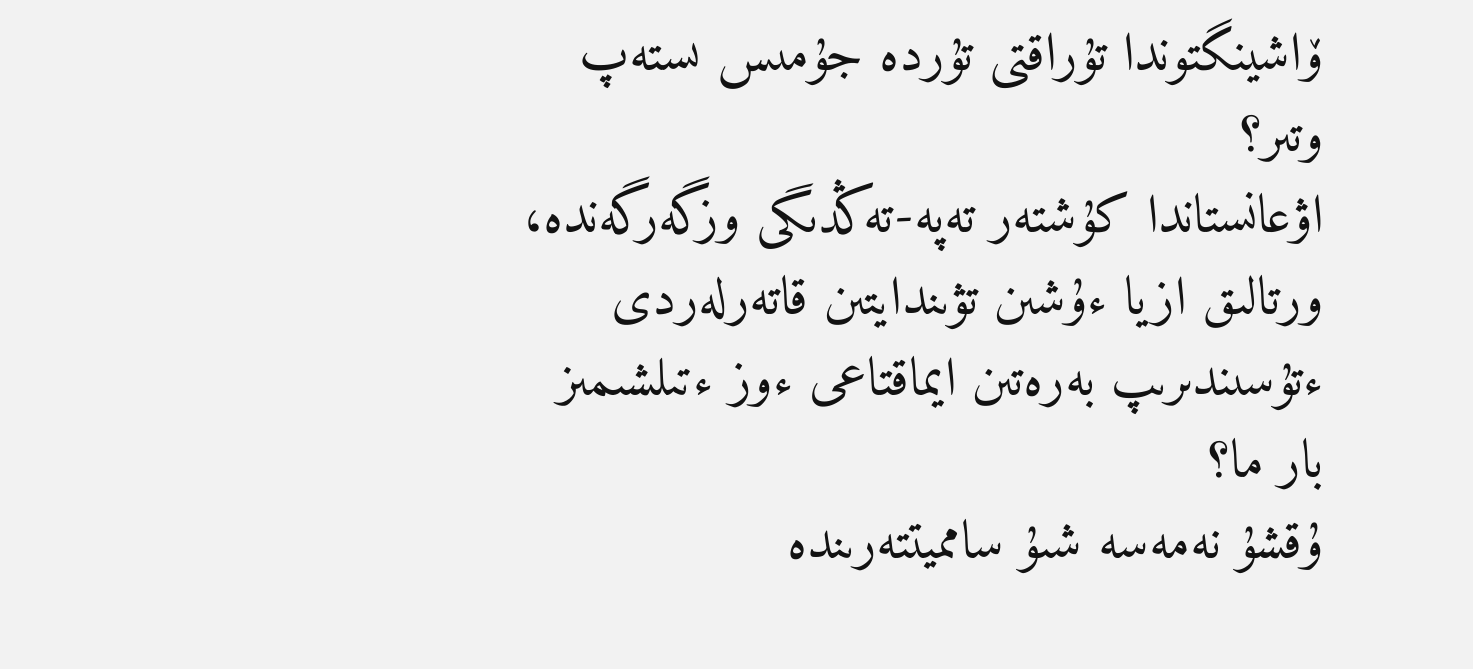ۆاشينگتوندا تۇراقتى تۇردە جۇمىس ىستەپ وتىر؟
اۋعانستاندا كۇشتەر تەپە-تەڭدىگى وزگەرگەندە، ورتالىق ازيا ءۇشىن تۋىندايتىن قاتەرلەردى ءتۇسىندىرىپ بەرەتىن ايماقتاعى ءوز ءتىلشىمىز بار ما؟
ۇقشۇ نەمەسە شىۇ سامميتتەرىندە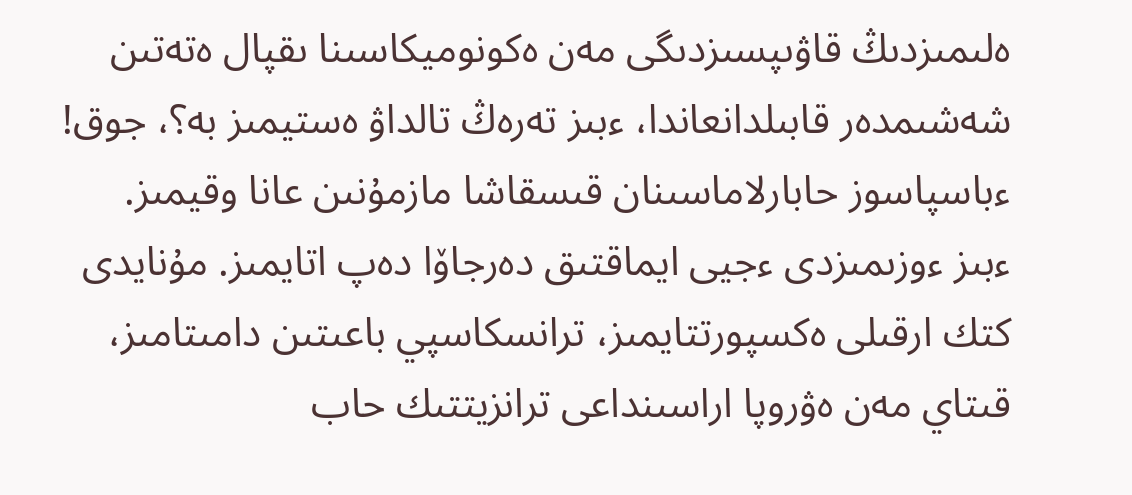ەلىمىزدىڭ قاۋىپسىزدىگى مەن ەكونوميكاسىنا ىقپال ەتەتىن شەشىمدەر قابىلدانعاندا، ءبىز تەرەڭ تالداۋ ەستيمىز بە؟، جوق! ءباسپاسوز حابارلاماسىنان قىسقاشا مازمۇنىن عانا وقيمىز.
ءبىز ءوزىمىزدى ءجيى ايماقتىق دەرجاۆا دەپ اتايمىز. مۇنايدى كتك ارقىلى ەكسپورتتايمىز، ترانسكاسپي باعىتىن دامىتامىز، قىتاي مەن ەۋروپا اراسىنداعى ترانزيتتىك حاب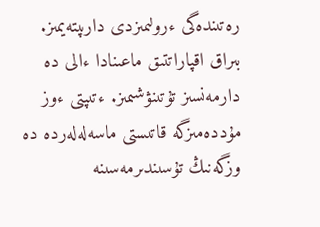رەتىندەگى ءرولىمىزدى دارىپتەيمىز. بىراق اقپاراتتىق ماعىنادا ءالى دە دارمەنسىز تۇتىنۋشىمىز. ءتىپتى ءوز مۇددەمىزگە قاتىستى ماسەلەلەردە دە وزگەنىڭ تۇسىندىرمەسىنە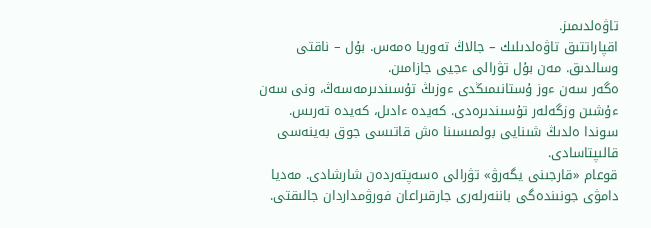تاۋەلدىمىز.
اقپاراتتىق تاۋەلدىلىك – جالاڭ تەوريا ەمەس. بۇل – ناقتى وسالدىق. مەن بۇل تۋرالى ءجيى جازامىن.
ەگەر سەن ءوز ۇستانىمىڭدى ءوزىڭ تۇسىندىرمەسەڭ، ونى سەن ءۇشىن وزگەلەر تۇسىندىرەدى. كەيدە ءادىل، كەيدە تەرىس. سوندا ەلدىڭ شىنايى بولمىسىنا ەش قاتىسى جوق بەينەسى قالىپتاسادى.
قوعام «قارجىنى يگەرۋ» تۋرالى ەسەپتەردەن شارشادى. مەديا دامۋى جونىندەگى باننەرلەرى جارقىراعان فورۋمداردان جالىقتى.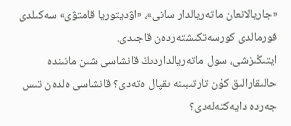«جاريالانعان ماتەريالدار سانى»، «اۋديتوريا قامتۋى» سەكىلدى فورمالدى كورسەتكىشتەردەن قاجىدى.
ايتىڭىزشى، سول ماتەريالداردىڭ قانشاسى شىن مانىندە حالىقارالىق كۇن تارتىبىنە ىقپال ەتەدى؟ قانشاسى ەلدەن تىس جەردە دايەكتەلەدى؟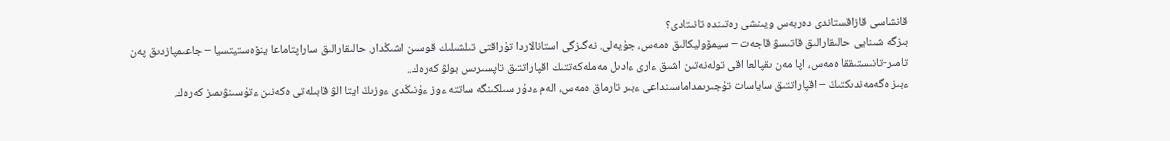قانشاسى قازاقستاندى دەربەس ويىنشى رەتىندە تانىتادى؟
بىزگە شىنايى حالىقارالىق قاتىسۋ قاجەت – سيمۆوليكالىق ەمەس، جۇيەلى. نەگىزگى استانالاردا تۇراقتى تىلشىلىك قوسىن اشىڭدار. حالىقارالىق ساراپتاماعا ينۆەستيتسيا – جاعىمپازدىق پەن تامىر-تانىستىققا ەمەس، اپا مەن ىقپالعا اقى تولەنەتىن اشىق ءارى ءادىل مەملەكەتتىك اقپاراتتىق تاپسىرىس بولۋ كەرەك..
ءبىز ەگەمەندىكتىڭ – اقپاراتتىق ساياسات تۇجىرىمداماسىنداعى ءبىر تارماق ەمەس، الەم ءدۇر سىلكىنگە ساتتە ءوز ءۇنىڭدى ءوزىڭ ايتا الۋ قابىلەتى ەكەنىن ءتۇسىنۋىمىز كەرەك.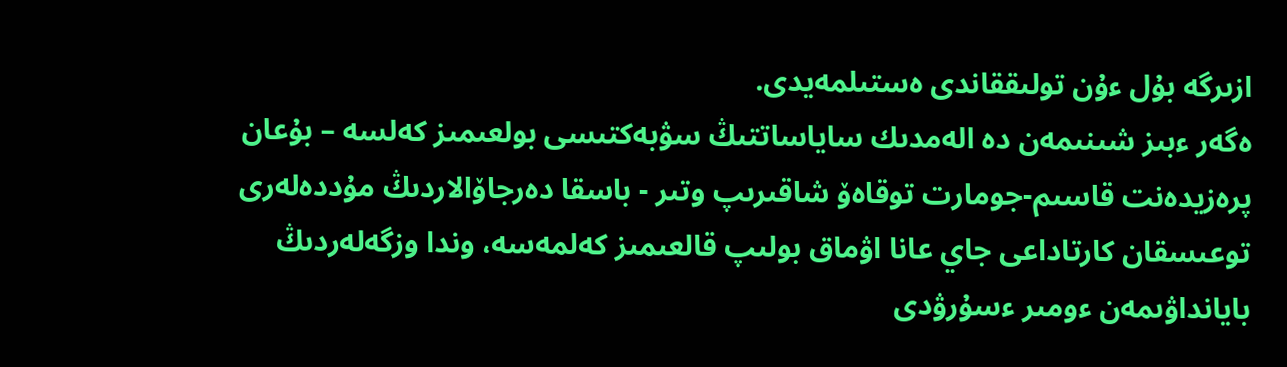ازىرگە بۇل ءۇن تولىققاندى ەستىلمەيدى.
ەگەر ءبىز شىنىمەن دە الەمدىك ساياساتتىڭ سۋبەكتىسى بولعىمىز كەلسە – بۇعان پرەزيدەنت قاسىم-جومارت توقاەۆ شاقىرىپ وتىر - باسقا دەرجاۆالاردىڭ مۇددەلەرى توعىسقان كارتاداعى جاي عانا اۋماق بولىپ قالعىمىز كەلمەسە، وندا وزگەلەردىڭ بايانداۋىمەن ءومىر ءسۇرۋدى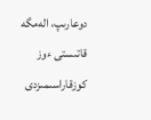دوعارىپ، الەمگە قاتىستى ءوز كوزقاراسىمىزدى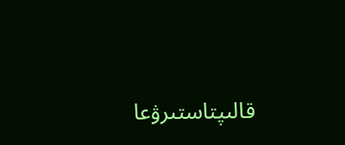قالىپتاستىرۋعا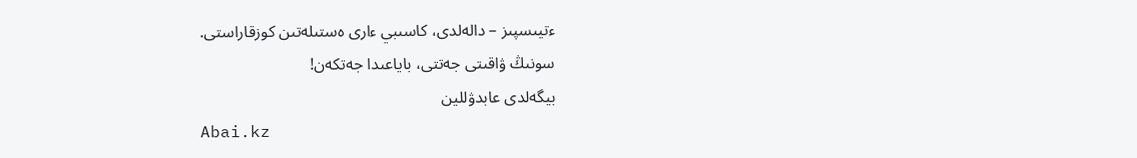ءتيىسپىز – دالەلدى، كاسىبي ءارى ەستىلەتىن كوزقاراستى.
سونىڭ ۋاقىتى جەتتى، باياعىدا جەتكەن!
بيگەلدى عابدۋللين
Abai.kz